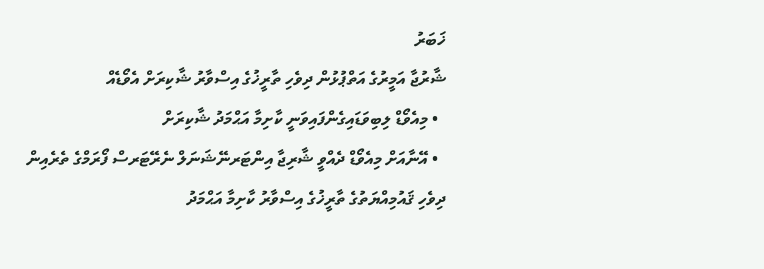ޚަބަރު
ޝާރުޖާ އަމީރުގެ އަތްޕުޅުން ދިވެހި ތާރީޚުގެ އިސްވާރު ޝާކިރަށް އެވޯޑެއް
  • މިއެވޯޑް ލިބިވަޑައިގެންފައިވަނީ ކާށިމާ އަޙްމަދު ޝާކިރަށް
  • އޭނާއަށް މިއެވޯޑް ދެއްވީ ޝާރިޖާ އިންޓަރނޭޝަނަލް ނެރޭޓަރސް ފޯރަމްގެ ތެރެއިން
ދިވެހި ޤައުމިއްޔަތުގެ ތާރީޚުގެ އިސްވާރު ކާށިމާ އަޙްމަދު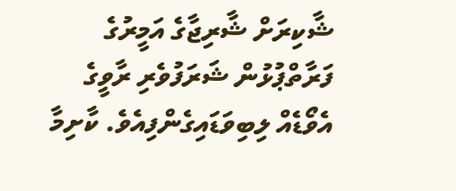ޝާކިރަށް ޝާރިޖާގެ އަމީރުގެ ފަރާތްޕުޅުން ޝަރަފުވެރި ރާވީގެ އެވޯޑެއް ލިބިވަޑައިގެންފިއެވެ. ކާށިމާ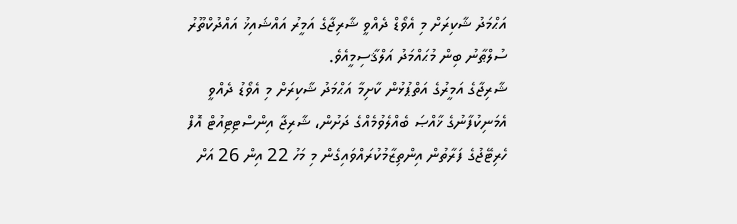އަޙްމަދު ޝާކިރަށް މި އެވޯޑް ދެއްވީ ޝާރިޖާގެ އަމީރު އައްޝައިޚު އައްދުކްތޫރު ސުލްޠާނު ބިން މުޙައްމަދު އަލްޤާސިމީއެވެ.
ޝާރިޖާގެ އަމީރުގެ އަތްޕުޅުން ކާށިމާ އަޙްމަދު ޝާކިރަށް މި އެވޯޑު ދެއްވީ އެމަނިކުފާނުގެ ޚާއްޞަ ބެއްލެވުމެއްގެ ދަށުން، ޝާރިޖާ އިންސްޓިޓިއުޓް އޮފް ހެރިޓޭޖުގެ ފަރާތުން އިންތިޒާމުކުރައްވައިގެން މި މަހު 22 އިން 26 އަށް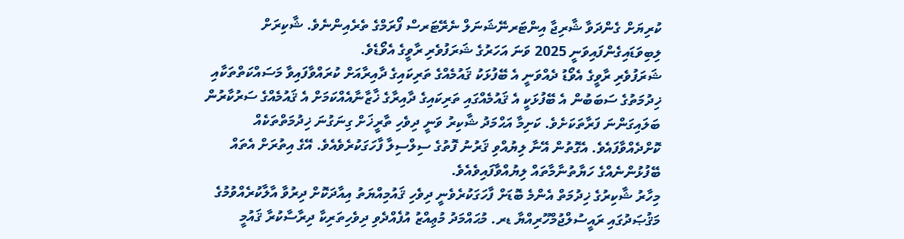ކުރިޔަށް ގެންދަވާ ޝާރިޖާ އިންޓަރނޭޝަނަލް ނެރޭޓަރސް ފޯރަމްގެ ތެރެއިންނެވެ. ޝާކިރަށް ލިބިވަޑައިގެންފައިވަނީ 2025 ވަނަ އަހަރުގެ ޝަރަފުވެރި ރާވީގެ އެވޯޑެވެ.
ޝަރަފުވެރި ރާވީގެ އެވޯޑު ދެއްވަނީ އެ ބޭފުޅަކު ޤައުމެއްގެ ތަރިކައިގެ ދާއިރާއަށް ކުރައްވާފައިވާ މަސައްކަތްތަކާއި ޚިދުމަތުގެ ސަބަބުން އެ ބޭފުޅަކީ އެ ޤައުމެއްގައި ތަރިކައިގެ ދާއިރާގެ ޚާޒާނާއެއްކަމަށް އެ ޤައުމެއްގެ ސަރުކާރުން ބަލައިގަންނަ ފަރާތަކަށެވެ. ކަށިމާ އަޙްމަދު ޝާކިރު ވަނީ ދިވެހި ތާރީޚަށް ގިނަގުނަ ޚިދުމަތްތަކެއް ކޮށްދެއްވާފައެވެ. އެގޮތުން އޭނާ ލިޔުއްވި ޤަރުނު ފޮތުގެ ސިލްސިލާ ފާހަގަކުރެވެއެވެ. އޭގެ އިތުރަށް އެތައް ބޭފުޅުންނެއްގެ ހަޔާތުނާމާތައް ލިޔުއްވާފައިވެއެވެ.
މިހާރު ޝާކިރުގެ ޚިދުމަތް އެންމެ ބޮޑަށް ފާހަގަކުރެވެނީ ދިވެހި ޤައުމިއްޔަތު އިއާދަކޮށް ދިރުވާ އާލާކުރެއްވުމުގެ މަޤުޞަދުގައި ރައީސުލްޖުމްހޫރިއްޔާ ޑރ. މުޙައްމަދު މުޢިއްޒު އުފެއްދެވި ދިވެހިތަރިކާ ދިރާސާކުރާ ޤައުމީ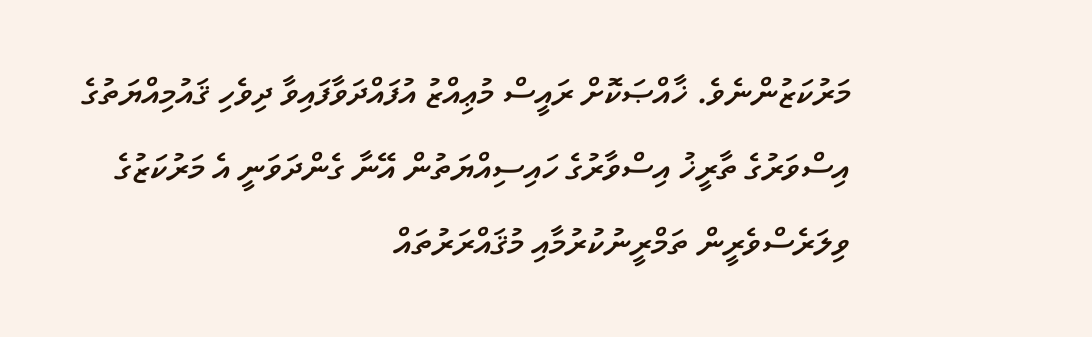މަރުކަޒުންނެވެ. ޚާއްޞަކޮށް ރައީސް މުޢިއްޒު އުފައްދަވާފައިވާ ދިވެހި ޤައުމިއްޔަތުގެ އިސްވަރުގެ ތާރީޚު އިސްވާރުގެ ހައިސިއްޔަތުން އޭނާ ގެންދަވަނީ އެ މަރުކަޒުގެ ވިލަރެސްވެރީން ތަމްރީނުކުރުމާއި މުޤައްރަރުތައް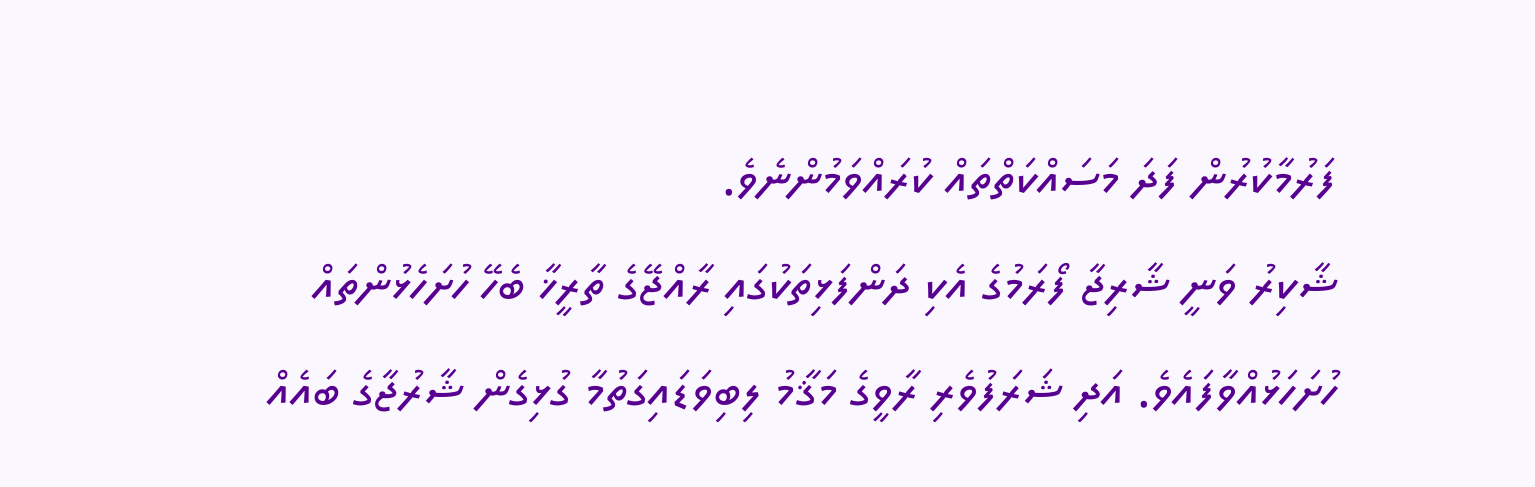ފަރުމާކުރުން ފަދަ މަސައްކަތްތައް ކުރައްވަމުންނެވެ.
ޝާކިރު ވަނީ ޝާރިޖާ ފޯރަމުގެ އެކި ދަންފަޅިތަކުގައި ރާއްޖޭގެ ތާރީޚާ ބެހޭ ހުށަހެޅުންތައް ހުށަހަޅުއްވާފައެވެ. އަދި ޝަރަފުވެރި ރާވީގެ މަޤާމު ލިބިވަޑައިގަތުމާ ގުޅިގެން ޝާރުޖާގެ ބައެއް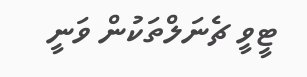ޓީވީ ޗެނަލްތަކުން ވަނީ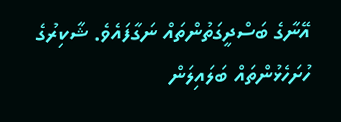އޭނާގެ ބަސްދީގަތުންތައް ނަގާފައެވެ. ޝާކިރުގެ ހުށަހެޅުންތައް ބަލައިލަން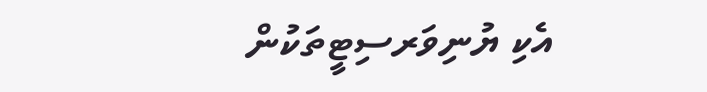އެކި ޔުނިވަރސިޓީތަކުން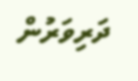ދަރިވަރުން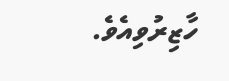ހާޒިރުވިއެވެ.